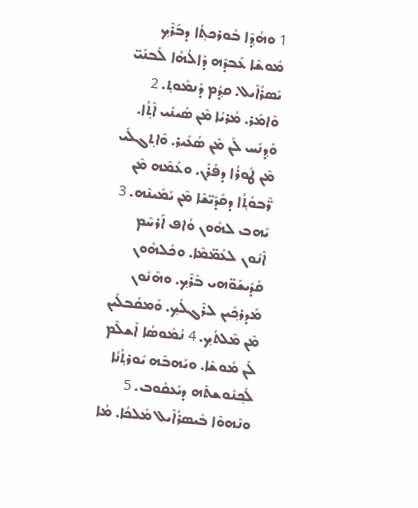1 ܘܗܳܕ݂ܶܐ ܒܽܘܪܟܬ݂ܳܐ ܕܒܰܪܶܟ݂ ܡܽܘܫܶܐ ܥܰܒܕܶܗ ܕܰܐ‌ܠܳܗܳܐ ܠܰܒܢܰܝ̈ ܝܺܣܪܳܐܶܝܠ. ܩܕ݂ܳܡ ܕܰܢܡܽܘܬ݂. 2 ܘܶܐܡܰܪ. ܡܳܪܝܳܐ ܡܶܢ ܣܺܝܢܰܝ ܐܶܬ݂ܳܐ. ܘܰܕ݂ܢܰܚ ܠܰܢ ܡܶܢ ܣܳܥܺܝܪ. ܘܶܐܬ݂ܓܠܺܝ ܡܶܢ ܛܽܘܪܳܐ ܕܦܰܪܰܢ. ܘܥܰܡܶܗ ܡܶܢ ܖ̈ܶܒܘܳܬ݂ܳܐ ܕܩܰܕܺܝ̈ܫܶܐ ܡܶܢ ܝܰܡܺܝܢܶܗ. 3 ܝܰܗܒ ܠܗܽܘܢ ܘܳܐܦ ܐܰܪܚܶܡ ܐܶܢܽܘܢ ܠܥܰܡ̈ܡܶܐ. ܘܟܽܠܗܽܘܢ ܩܰܕܺܝܫܰܘ̈ܗܝ ܒܰܪܶܟ݂. ܘܗܶܢܽܘܢ ܡܰܕܪܟ݂ܺܝܢ ܠܪܶܓܠܳܟ݂. ܘܰܡܩܰܒܠܺܝܢ ܡܶܢ ܡܶܠܬܳܟ݂. 4 ܢܳܡܽܘܣܳܐ ܐܰܫܠܶܡ ܠܰܢ ܡܽܘܫܶܐ. ܘܝܰܗܒܶܗ ܝܽܘܪܬ݂ܳܢܳܐ ܠܰܟ݂ܢܽܘܫܬܶܗ ܕܝܰܥܩܽܘܒ. 5 ܘܢܶܗܘܶܐ ܒܺܝܣܪܳܐܶܝܠ ܡܰܠܟܳܐ. ܡܳܐ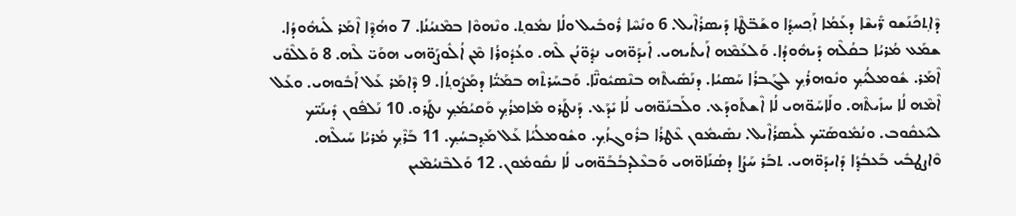ܕܶܐܬ݂ܟܰܢܰܫܘ ܖ̈ܺܝܫܶܐ ܕܥܰܡܳܐ ܐܰܟ݂ܚܕ݂ܳܐ ܘܫܰܒ̈ܛܶܐ ܕܺܝܣܪܳܐܶܝܠ. 6 ܘܢܺܚܶܐ ܪܽܘܒܺܝܠ ܘܠܳܐ ܢܡܽܘܬ݂. ܘܢܶܗܘܶܐ ܒܡܶܢܝܳܢܳܐ. 7 ܘܗܳܕ݂ܶܐ ܐܶܡܰܪ ܠܺܝܗܽܘܕܳܐ. ܫܡܰܥ ܡܳܪܝܳܐ ܒܩܳܠܶܗ ܕܺܝܗܽܘܕܳܐ. ܘܰܠܥܰܡܶܗ ܐܰܝܬܳܝܗܝ. ܐܺܝܕܰܘ̈ܗܝ ܢܕ݂ܽܘ̈ܢܳܢ ܠܶܗ. ܘܥܳܕܽܘܪܳܐ ܡܶܢ ܐܳܠܽܘܨܰܘ̈ܗܝ ܗܘܰܝ̈ ܠܶܗ. 8 ܘܰܠܠܶܘܺܝ ܐܶܡܰܪ. ܫܽܘܡܠܳܝܳܟ݂ ܘܢܽܘܗܪܳܟ݂ ܠܓܰܒܪܳܐ ܚܰܣܝܳܐ. ܕܢܰܣܺܝܬܶܗ ܒܢܶܣܝܽܘܢ̈ܶܐ. ܘܰܒܚܰܪܬܶܗ ܒܡܰܝ̈ܳܐ ܕܡܰܨܽܘܬ݂ܳܐ. 9 ܕܶܐܡܰܪ ܥܰܠ ܐܰܒܽܘܗܝ. ܘܥܰܠ ܐܶܡܶܗ ܠܳܐ ܚܙܺܝܬܶܗ. ܘܠܰܐܚܰܘ̈ܗܝ ܠܳܐ ܐܶܫܬܰܘܕܰܥ. ܘܠܰܒܢܰܘ̈ܗܝ ܠܳܐ ܝܺܕܰܥ. ܕܰܢܛܰܪܘ ܡܺܐܡܪܳܟ݂ ܘܰܩܝܳܡܳܟ݂ ܢܛܰܪܘ. 10 ܢܰܠܦܽܘܢ ܕܺܝܢܰܝ̈ܟ ܠܝܰܥܩܽܘܒ. ܘܢܳܡܽܘܣܰܝ̈ܟ ܠܺܝܣܪܳܐܶܝܠ. ܢܣܺܝܡܽܘܢ ܥܶܛܪܳܐ ܒܪܽܘܓܙܳܟ݂. ܘܫܽܘܡܠܳܝܳܐ ܥܰܠ ܡܰܕ݂ܒܚܳܟ݂. 11 ܒܰܪܶܟ݂ ܡܳܪܝܳܐ ܚܰܝܠܶܗ. ܘܶܐܨܛܒܺܝ ܒܰܥܒܳܕ݂ܳܐ ܕܺܐܝܕܰܘ̈ܗܝ. ܬܒܰܪ ܚܰܨܳܐ ܕܣܳܢܰܐܘ̈ܗܝ ܘܰܒܥܶܠܕܒܳܒܰܘ̈ܗܝ ܠܳܐ ܢܩܽܘܡܽܘܢ. 12 ܘܰܠܒܶܢܝܳܡܶܝܢ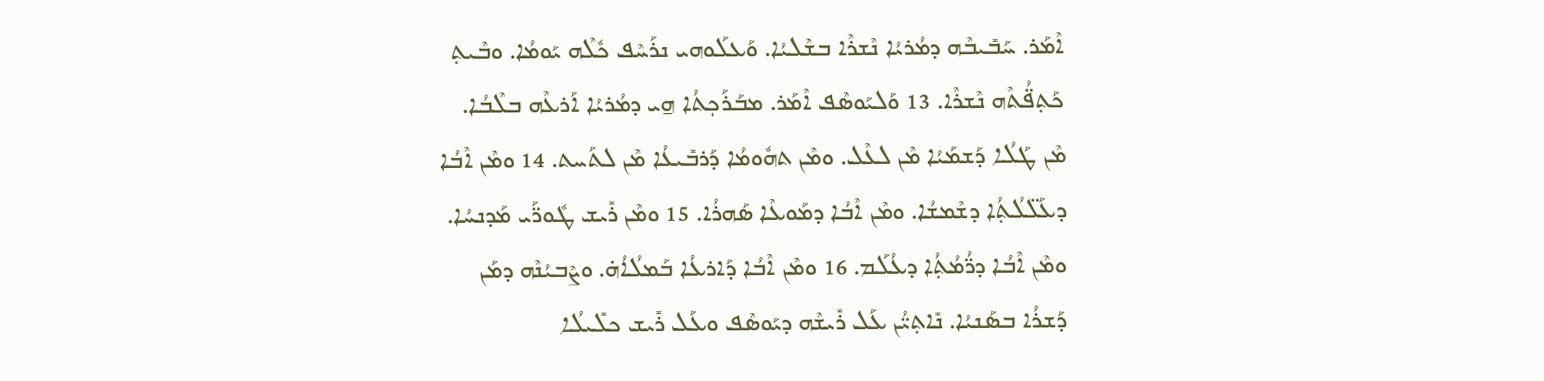ܐܶܡܰܪ. ܚܰܒܺܝܒܶܗ ܕܡܳܪܝܳܐ ܢܶܫܪܶܐ ܒܫܶܠܝܳܐ. ܘܰܥܠܰܘܗܝ ܢܪܰܚܶܦ ܟܽܠܶܗ ܝܰܘܡܳܐ. ܘܒܶܝܬ݂ ܟܰܬ݂ܦ̈ܳܬܶܗ ܢܶܫܪܶܐ. 13 ܘܰܠܝܰܘܣܶܦ ܐܶܡܰܪ. ܡܒܰܪܰܟ݂ܬܳܐ ܗ̱ܝ ܕܡܳܪܝܳܐ ܐܰܪܥܶܗ ܒܠܶܒܳܐ. ܡܶܢ ܛܰܠܳܐ ܕܰܫܡܰܝܳܐ ܡܶܢ ܠܥܶܠ. ܘܡܶܢ ܬܗܽܘܡܳܐ ܕܰܪܒܺܝܥܳܐ ܡܶܢ ܠܬܰܚܬ. 14 ܘܡܶܢ ܐܶܒܳܐ ܕܥܰܠ̈ܠܳܬ݂ܳܐ ܕܫܶܡܫܳܐ. ܘܡܶܢ ܐܶܒܳܐ ܕܡܰܘܥܶܐ ܣܰܗܪܳܐ. 15 ܘܡܶܢ ܪܺܝܫ ܛܽܘܖ̈ܰܝ ܡܰܕܢܚܳܐ. ܘܡܶܢ ܐܶܒܳܐ ܕܖ̈ܳܡܳܬ݂ܳܐ ܕܥܳܠܰܡ. 16 ܘܡܶܢ ܐܶܒܳܐ ܕܰܐܪܥܳܐ ܒܰܡܠܳܐܳܗ̇. ܘܨܶܒܝܳܢܶܗ ܕܡܰܢ ܕܰܫܪܳܐ ܒܣܰܢܝܳܐ. ܢܺܐܬ݂ܝ̈ܳܢ ܥܰܠ ܪܺܝܫܶܗ ܕܝܰܘܣܶܦ ܘܥܰܠ ܪܺܝܫ ܟܠܺܝܠܳܐ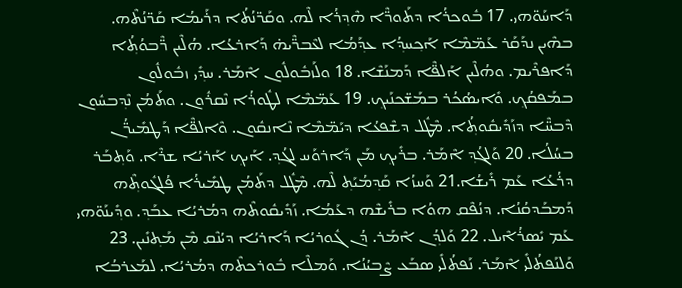ܕܰܐܚܰܘ̈ܗܝ. 17 ܒܽܘܟܪܳܐ ܕܬܰܘܖ̈ܶܐ ܗܶܕ݂ܪܳܐ ܠܶܗ. ܘܩܰܖ̈ܢܳܬܳܐ ܕܪܰܝܡܳܐ ܩܰܖ̈ܢܳܬܶܗ. ܒܗܶܝܢ ܢܕܰܩܰܪ ܥܰܡ̈ܡܶܐ ܐܰܟ݂ܚܕ݂ܳܐ ܥܕ݂ܰܡܳܐ ܠܥܶܒܖ̈ܶܝܗ̇ ܕܰܐܪܥܳܐ. ܗܳܠܶܝܢ ܖ̈ܶܒܘܳܬ݂ܳܐ ܕܰܐܦܪܶܝܡ. ܘܗܳܠܶܝܢ ܐܰܠܦ̈ܶܐ ܕܰܡܢܰܫܶܐ. 18 ܘܠܰܙܒܽܘܠܽܘܢ ܐܶܡܰܪ. ܚܕ݂ܺܝ ܙܒܽܘܠܽܘܢ ܒܡܰܦܩܳܟ݂. ܘܺܐܝܣܳܟܳܪ ܒܡܰܫ̈ܟܢܰܝܟ݂. 19 ܥܰܡ̈ܡܶܐ ܠܛܽܘܪܳܐ ܢܶܩܪܽܘܢ. ܘܬܰܡܳܢ ܢܶܕ݂ܒܚܽܘܢ ܕܶܒܚ̈ܶܐ ܕܙܰܕܺܝܩܽܘܬ݂ܳܐ. ܡܶܛܽܠ ܕܫܶܦܥܳܐ ܕܝܰܡ̈ܡܶܐ ܢܶܐܢܩܽܘܢ. ܘܶܐܠܦ̈ܶܐ ܕܰܛܡܺܝܖ̈ܳܢ ܒܚܳܠܳܐ. 20 ܘܰܠܓܳܕ݂ ܐܶܡܰܪ. ܒܪܺܝܟ݂ ܡܰܢ ܕܰܐܪܘܰܚ ܠܓܳܕ݂. ܐܰܝܟ݂ ܐܰܪܝܳܐ ܫܪܶܐ. ܘܰܬ݂ܒܰܪ ܕܪܳܥܳܐ ܥܰܡ ܪܺܝܫܳܐ.21 ܘܰܚܙܳܐ ܩܰܕ݂ܡܳܝܰܬ݂ ܠܶܗ. ܡܶܛܽܠ ܕܬܰܡܳܢ ܛܡܺܝܪܳܐ ܦܳܠܓܽܘܬ݂ܶܗ ܕܰܡܒܰܕܩܳܢܳܐ. ܕܢܳܦܶܩ ܗܘܳܐ ܒܪܺܝܫܶܗ ܕܥܰܡܳܐ. ܙܰܕܺܝܩܽܘܬܶܗ ܕܡܳܪܝܳܐ ܥܒܰܕ݂. ܘܕ݂ܺܝܢܰܘ̈ܗܝ ܥܰܡ ܝܺܣܪܳܐܶܝܠ. 22 ܘܰܠܕ݂ܳܢ ܐܶܡܰܪ. ܕܳܢ ܓܽܘܪܝܳܐ ܕܰܐܪܝܳܐ ܕܝܳܢܶܩ ܡܶܢ ܡܰܬ݂ܢܺܝܢ. 23 ܘܰܠܢܰܦܬܳܠܺܝ ܐܶܡܰܪ. ܢܰܦܬܳܠܺܝ ܣܒܰܥ ܨܶܒܝܳܢܳܐ. ܘܰܡܠܶܐ ܒܽܘܪܟܬܶܗ ܕܡܳܪܝܳܐ. ܠܡܰܥܪܒܳܐ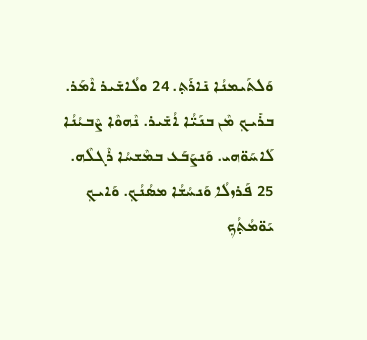ܘܰܠܬܰܝܡܢܳܐ ܢܺܐܪܰܬ݂. 24 ܘܠܳܐܫܺܝܪ ܐܶܡܰܪ. ܒܪܺܝܟ݂ ܡܶܢ ܒܢܰܝ̈ܳܐ ܐܳܫܺܝܪ. ܢܶܗܘܶܐ ܨܶܒܝܳܢܳܐ ܠܰܐܚܰܘ̈ܗܝ. ܘܰܢܨܰܒܰܥ ܒܡܶܫܚܳܐ ܪܶܓܠܶܗ. 25 ܦܰܪܙܠܳܐ ܘܰܢܚܳܫܳܐ ܡܣܳܢܳܟ݂. ܘܰܐܝܟ݂ ܝܰܘ̈ܡܳܬ݂ܳܟ݂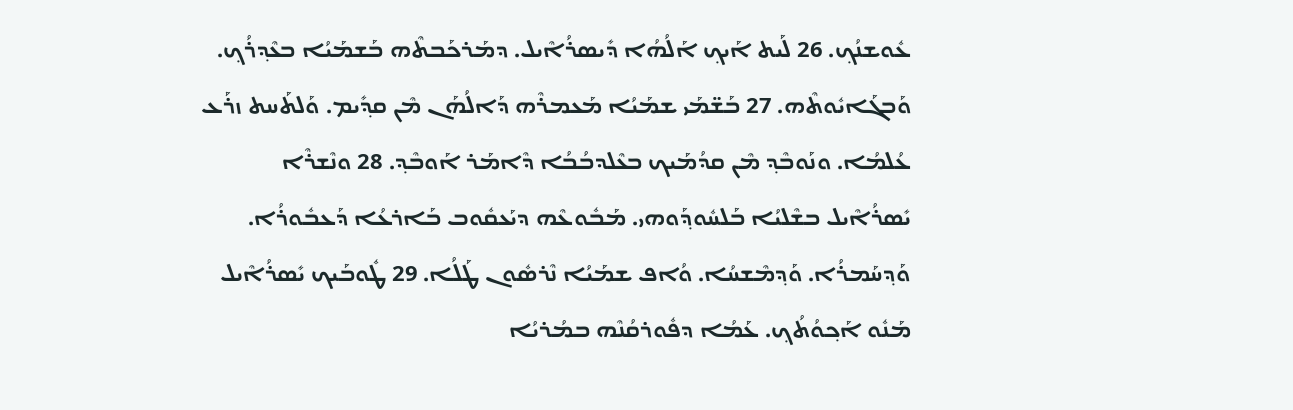ܥܽܘܫܢܳܟ݂. 26 ܠܰܝܬ ܐܰܝܟ݂ ܐܰ‌ܠܳܗܳܐ ܕܺܝܣܪܳܐܶܝܠ. ܕܡܰܪܟܰܒܬܶܗ ܒܰܫܡܰܝܳܐ ܒܥܶܕ݂ܪܳܟ݂. ܘܰܒܓܰܐܝܽܘܬܶܗ. 27 ܒܰܫ̈ܡܰܝ ܫܡܰܝܳܐ ܡܰܥܡܪܶܗ ܕܰܐܠܳܗܰܢ ܡܶܢ ܩܕ݂ܺܝܡ. ܘܰܠܬܰܚܬ ܙܪܰܥ ܥܳܠܡܳܐ. ܘܢܰܘܒܶܕ݂ ܡܶܢ ܩܕܳܡܰܝܟ ܒܥܶܠܕܒܳܒܳܐ ܕܶܐܡܰܪ ܐܰܘܒܶܕ݂. 28 ܘܢܶܫܪܶܐ ܝܺܣܪܳܐܶܝܠ ܒܫܶܠܝܳܐ ܒܰܠܚܽܘܕ݂ܰܘܗܝ. ܡܰܒܽܘܥܶܗ ܕܝܰܥܩܽܘܒ ܒܰܐܪܥܳܐ ܕܰܥܒܽܘܪܳܐ. ܘܰܕ݂ܚܰܡܪܳܐ. ܘܰܕ݂ܡܶܫܚܳܐ. ܘܳܐܦ ܫܡܰܝܳܐ ܢܶܪܣܽܘܢ ܛܰܠܳܐ. 29 ܛܽܘܒܰܝܟ ܝܺܣܪܳܐܶܝܠ ܡܰܢܽܘ ܐܰܟ݂ܘܳܬܳܟ݂. ܥܰܡܳܐ ܕܦܽܘܪܩܳܢܶܗ ܒܡܳܪܝܳܐ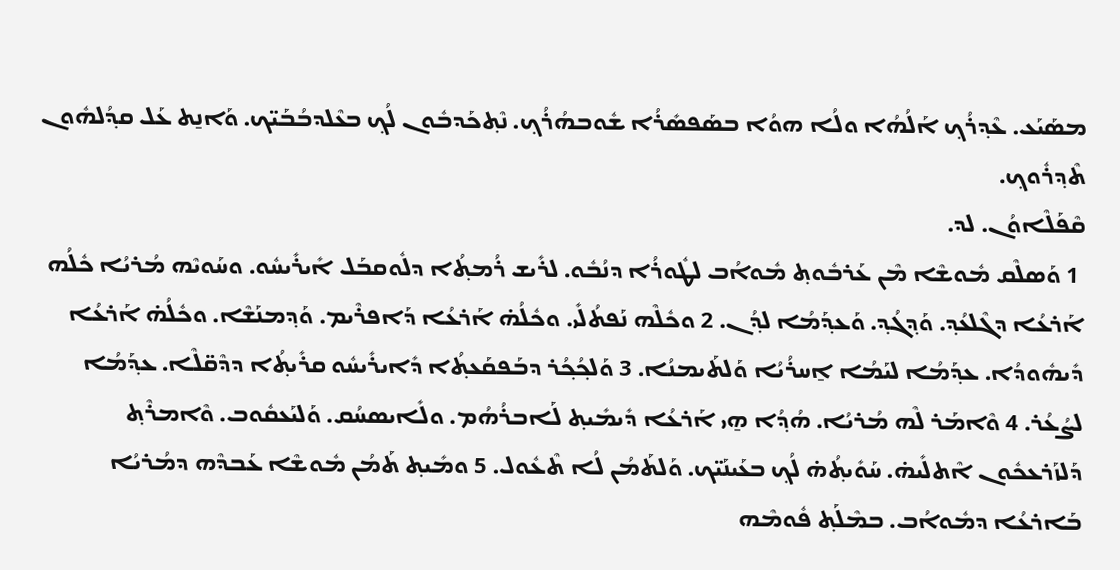ܡܣܰܝܰܥ. ܥܶܕ݂ܪܳܟ݂ ܐܰ‌ܠܳܗܳܐ ܘܠܳܐ ܗܘܳܐ ܒܣܰܦܣܺܪܳܐ ܫܽܘܒܗܳܪܳܟ݂. ܢܶܬ݂ܟܰܕܒܽܘܢ ܠܳܟ݂ ܒܥܶܠܕܒܳܒܰܝ̈ܟ. ܘܰܐܢ̱ܬ ܥܰܠ ܩܕ݂ܳܠܗܽܘܢ ܬܶܕ݂ܪܽܘܟ݂.
ܩܶܦܰܠܶܐܘܳܢ. ܠܕ.
 1 ܘܰܣܠܶܩ ܡܽܘܫܶܐ ܡܶܢ ܥܰܪܒܽܘܬ݂ ܡܽܘܐܳܒ ܠܛܽܘܪܳܐ ܕܢܳܒܽܘ. ܠܪܺܝܫ ܪܳܡܬ݂ܳܐ ܕܠܽܘܩܒܰܠ ܐܺܝܪܺܝܚܽܘ. ܘܚܰܘܝܶܗ ܡܳܪܝܳܐ ܟܽܠܳܗ ܐܰܪܥܳܐ ܕܓܶܠܥܳܕ݂. ܘܰܕ݂ܓܳܕ݂. ܘܰܥܕ݂ܰܡܳܐ ܠܕ݂ܳܢ. 2 ܘܟܽܠܶܗ ܢܰܦܬܳܠܺܝ. ܘܟܽܠܳܗ̇ ܐܰܪܥܳܐ ܕܰܐܦܪܶܝܡ. ܘܰܕ݂ܡܢܰܫܶܐ. ܘܟܽܠܳܗ̇ ܐܰܪܥܳܐ ܕܺܝܗܽܘܕܳܐ. ܥܕ݂ܰܡܳܐ ܠܝܰܡܳܐ ܐ̱ܚܪܳܝܳܐ ܘܰܠܬܰܝܡܢܳܐ. 3 ܘܰܠܟ݂ܳܟ݂ܳܪ ܕܒܰܦܩܰܥܬ݂ܳܐ ܕܺܐܝܪܺܝܚܽܘ ܩܪܺܝܬ݂ܳܐ ܕܕܶܩ̈ܠܶܐ. ܥܕ݂ܰܡܳܐ ܠܨܳܥܳܪ. 4 ܘܶܐܡܰܪ ܠܶܗ ܡܳܪܝܳܐ. ܗܳܕ݂ܳܐ ܗ̱ܝ ܐܰܪܥܳܐ ܕܺܝܡܺܝܬ݂ ܠܰܐܒܪܳܗܳܡ. ܘܠܺܐܝܣܚܳܩ. ܘܰܠܝܰܥܩܽܘܒ. ܘܶܐܡܪܶܬ݂ ܕܰܠܙܰܪܥܟܽܘܢ ܐܶܬܠܺܝܗ̇. ܚܰܘܺܝܬ݂ܳܗ̇ ܠܳܟ݂ ܒܥܰܝܢܰܝ̈ܟ. ܘܰܠܬܰܡܳܢ ܠܳܐ ܬܶܥܽܘܠ. 5 ܘܡܺܝܬ݂ ܬܰܡܳܢ ܡܽܘܫܶܐ ܥܰܒܕܶܗ ܕܡܳܪܝܳܐ ܒܰܐܪܥܳܐ ܕܡܽܘܐܳܒ. ܒܡܶܠܰܬ݂ ܦܽܘܡܶܗ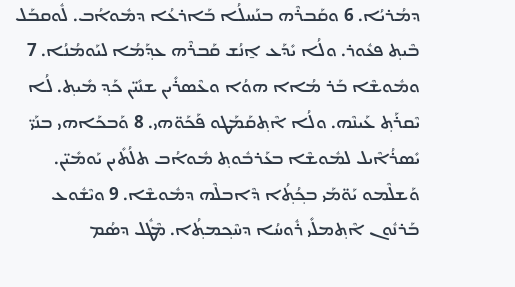ܕܡܳܪܝܳܐ. 6 ܘܩܰܒܪܶܗ ܒܢܰܚܠܳܐ ܒܰܐܪܥܳܐ ܕܡܽܘܐܳܒ. ܠܽܘܩܒܰܠ ܒܶܝܬ݂ ܦܥܽܘܪ. ܘܠܳܐ ܝܺܕܰܥ ܐ̱ܢܳܫ ܩܰܒܪܶܗ ܥܕ݂ܰܡܳܐ ܠܝܰܘܡܳܢܳܐ. 7 ܘܡܽܘܫܶܐ ܒܰܪ ܡܳܐܐ ܗܘܳܐ ܘܥܶܣܪܺܝܢ ܫܢܺܝ̈ܢ ܟܰܕ݂ ܡܺܝܬ݂. ܠܳܐ ܝܶܩܪܰܬ݂ ܥܰܝܢܶܗ. ܘܠܳܐ ܐܶܬ݂ܩܰܡܰܛܘ ܦܰܟܰܘ̈ܗܝ. 8 ܘܰܒܟܰܐܗܝ ܒܢܰܝ̈ ܝܺܣܪܳܐܶܝܠ ܠܡܽܘܫܶܐ ܒܥܰܪܒܽܘܬ݂ ܡܽܘܐܳܒ ܬܠܳܬܺܝܢ ܝܰܘܡܺܝ̈ܢ. ܘܰܫܠܶܡܘ ܝܰܘ̈ܡܰܝ ܒܟ݂ܳܬ݂ܳܐ ܕܶܐܒܠܶܗ ܕܡܽܘܫܶܐ. 9 ܘܝܶܫܽܘܥ ܒܰܪܢܽܘܢ ܐܶܬ݂ܡܠܺܝ ܪܽܘܚܳܐ ܕܚܶܟ݂ܡܬ݂ܳܐ. ܡܶܛܽܠ ܕܣܳܡ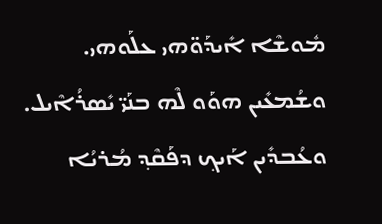ܡܽܘܫܶܐ ܐܺܝܕܰܘ̈ܗܝ ܥܠܰܘܗܝ. ܘܫܳܡܥܺܝܢ ܗܘܰܘ ܠܶܗ ܒܢܰܝ̈ ܝܺܣܪܳܐܶܝܠ. ܘܥܳܒܕܺܝܢ ܐܰܝܟ݂ ܕܦܰܩܶܕ݂ ܡܳܪܝܳܐ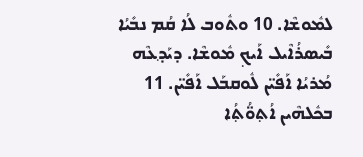ܠܡܽܘܫܶܐ. 10 ܘܬܽܘܒ ܠܳܐ ܩܳܡ ܢܒܺܝܳܐ ܒܺܝܣܪܳܐܶܝܠ ܐܰܝܟ݂ ܡܽܘܫܶܐ. ܕܝܰܕ݂ܥܶܗ ܡܳܪܝܳܐ ܐܰܦܺܝ̈ܢ ܠܽܘܩܒܰܠ ܐܰܦܺܝ̈ܢ. 11 ܒܟܽܠܗܶܝܢ ܐܳܬ݂ܘ̈ܳܬ݂ܳܐ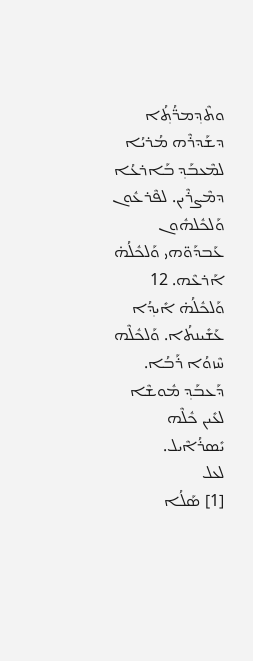ܘܬܶܕ݂ܡܖ̈ܳܬ݂ܳܐ ܕܫܰܕܪܶܗ ܡܳܪܝܳܐ ܠܡܶܥܒܰܕ݂ ܒܰܐܪܥܳܐ ܕܡܶܨܪܶܝܢ. ܠܦܶܪܥܽܘܢ ܘܰܠܟܽܠܗܽܘܢ ܥܰܒܕܰܘ̈ܗܝ ܘܰܠܟܽܠܳܗ̇ ܐܰܪܥܶܗ. 12 ܘܰܠܟܽܠܳܗ̇ ܐܺܝܕ݂ܳܐ ܥܰܫܺܝܢܬܳܐ. ܘܰܠܟܽܠܶܗ ܚܶܙܘܳܐ ܪܰܒܳܐ. ܕܰܥܒܰܕ݂ ܡܽܘܫܶܐ ܠܥܺܝܢ ܟܽܠܶܗ ܝܺܣܪܳܐܶܝܠ.
ܠܥܠ
[1] ܣܰܠܳܐ